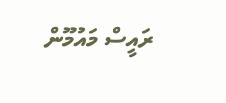ރައީސް މައުމޫން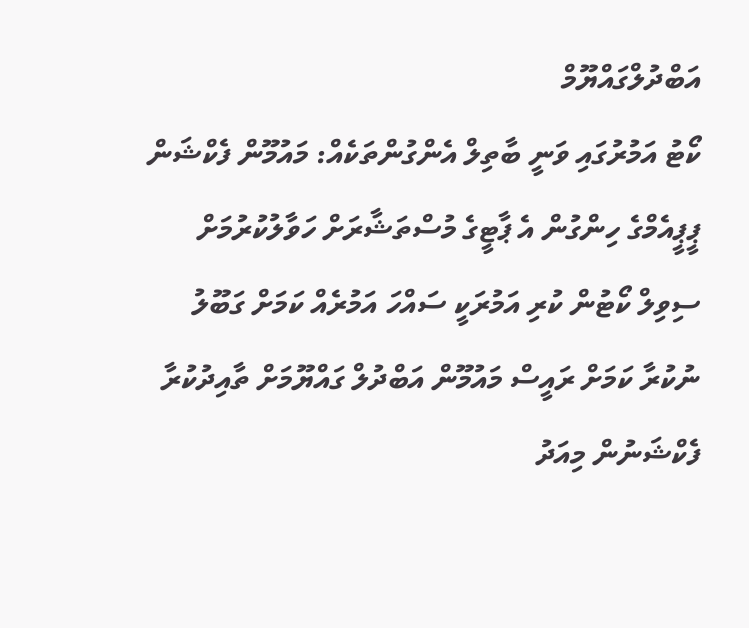އަބްދުލްގައްޔޫމް
ކޯޓު އަމުރުގައި ވަނީ ބާތިލް އެންގުންތަކެއް: މައުމޫން ފެކްޝަން
ޕީޕީއެމްގެ ހިންގުން އެ ޕާޓީގެ މުސްތަޝާރަށް ހަވާލުކުރުމަށް ސިވިލް ކޯޓުން ކުރި އަމުރަކީ ސައްހަ އަމުރެއް ކަމަށް ގަބޫލު ނުކުރާ ކަމަށް ރައީސް މައުމޫން އަބްދުލް ގައްޔޫމަށް ތާއިދުކުރާ ފެކްޝަނުން މިއަދު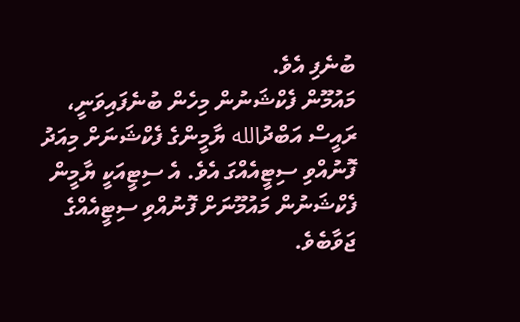ބުނެފި އެވެ.
މައުމޫން ފެކްޝަނުން މިހެން ބުނެފައިވަނީ، ރައީސް އަބްދުالله ޔާމީންގެ ފެކްޝަނަށް މިއަދު ފޮނުއްވި ސިޓީއެއްގަ އެވެ. އެ ސިޓީއަކީ ޔާމީން ފެކްޝަނުން މައުމޫނަށް ފޮނުއްވި ސިޓީއެއްގެ ޖަވާބެވެ.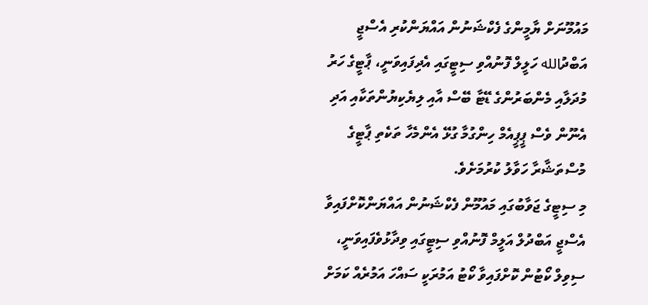މައުމޫނަށް ޔާމީންގެ ފެކްޝަނުން އައްޔަންކުރި އެސްޖީ އަބްދުالله ހަލީލް ފޮނުއްވި ސިޓީގައި އެދިފައިވަނީ، ޕާޓީގެ ހަރު މުދަލާއި މެންބަރުންގެ ޑޭޓާ ބޭސް އާއި ލިޔެކިޔުންތަކާއި އަދި އެނޫން ވެސް ޕީޕީއެމް ހިންގުމާ ގުޅޭ އެންމެހާ ތަކެތި ޕާޓީގެ މުސްތަޝާރާ ހަވާލު ކުރުމަށެވެ.
މި ސިޓީގެ ޖަވާބުގައި މައުމޫން ފެކްޝަނުން އައްޔަންކޮށްފައިވާ އެސްޖީ އަބްދުލް އަލީމް ފޮނުއްވި ސިޓީގައި ވިދާޅުވެފައިވަނީ، ސިވިލް ކޯޓުން ކޮށްފައިވާ ކޯޓު އަމުރަކީ ސައްހަ އަމުރެއް ކަމަށް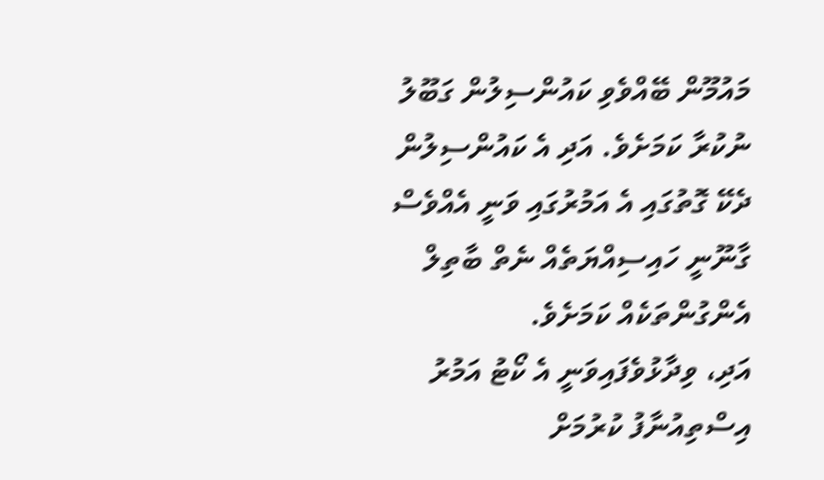މައުމޫން ބޭއްވެވި ކައުންސިލުން ގަބޫލު ނުކުރާ ކަމަށެވެ. އަދި އެ ކައުންސިލުން ދެކޭ ގޮތުގައި އެ އަމުރުގައި ވަނީ އެއްވެސް ގާނޫނީ ހައިސިއްޔަތެއް ނެތް ބާތިލް އެންގުންތަކެއް ކަމަށެވެ.
އަދި، ވިދާޅުވެފައިވަނީ އެ ކޯޓު އަމުރު އިސްތިއުނާފު ކުރުމަށް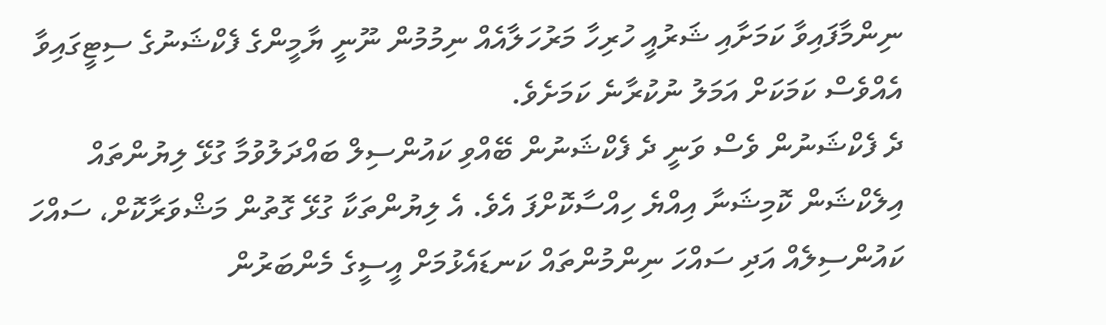ނިންމާފައިވާ ކަމަށާއި ޝަރުއީ ހުރިހާ މަރުހަލާއެއް ނިމުމުން ނޫނީ ޔާމީންގެ ފެކްޝަނުގެ ސިޓީގައިވާ އެއްވެސް ކަމަކަށް އަމަލު ނުކުރާނެ ކަމަށެވެ.
ދެ ފެކްޝަނުން ވެސް ވަނީ ދެ ފެކްޝަނުން ބޭއްވި ކައުންސިލް ބައްދަލުވުމާ ގުޅޭ ލިޔުންތައް އިލެކްޝަން ކޮމިޝަނާ އިއްޔެ ހިއްސާކޮށްފަ އެވެ. އެ ލިޔުންތަކާ ގުޅޭ ގޮތުން މަޝްވަރާކޮށް، ސައްހަ ކައުންސިލެއް އަދި ސައްހަ ނިންމުންތައް ކަނޑައެޅުމަށް އީސީގެ މެންބަރުން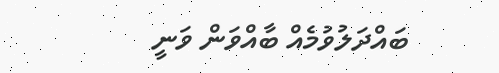ބައްދަލުވުމެއް ބާއްވަން ވަނީ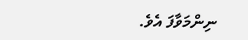ނިންމަވާފަ އެވެ.